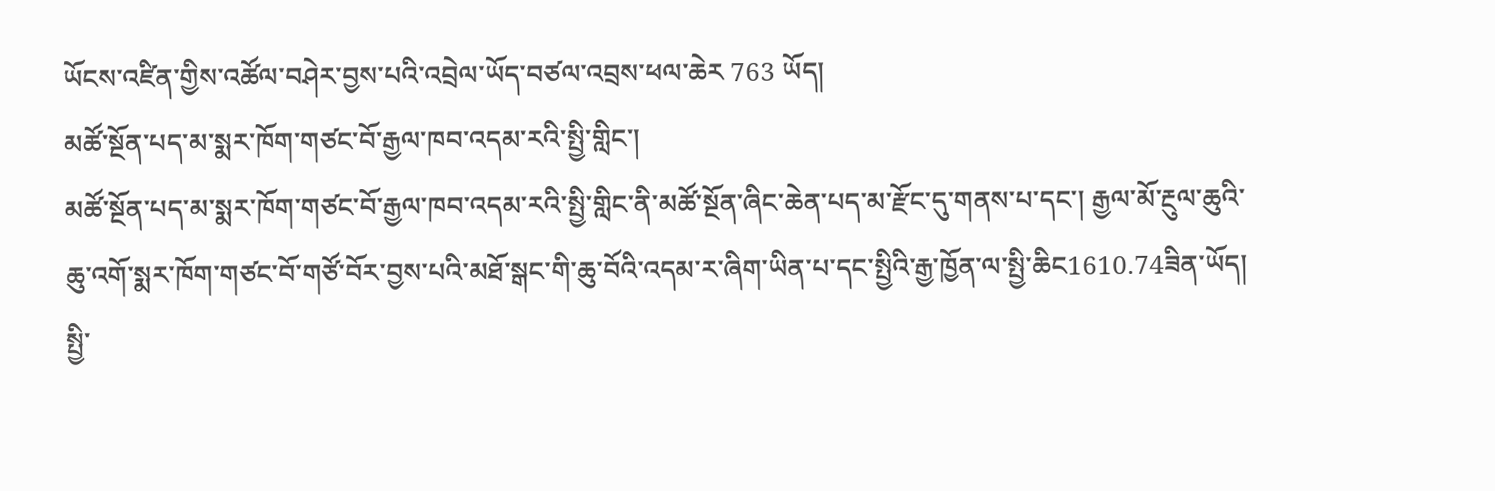ཡོངས་འཛིན་གྱིས་འཚོལ་བཤེར་བྱས་པའི་འབྲེལ་ཡོད་བཙལ་འབྲས་ཕལ་ཆེར 763 ཡོད།
མཚོ་སྔོན་པད་མ་སྨར་ཁོག་གཙང་བོ་རྒྱལ་ཁབ་འདམ་རའི་སྤྱི་གླིང་།
མཚོ་སྔོན་པད་མ་སྨར་ཁོག་གཙང་བོ་རྒྱལ་ཁབ་འདམ་རའི་སྤྱི་གླིང་ནི་མཚོ་སྔོན་ཞིང་ཆེན་པད་མ་རྫོང་དུ་གནས་པ་དང་། རྒྱལ་མོ་རྔུལ་ཆུའི་ཆུ་འགོ་སྨར་ཁོག་གཙང་བོ་གཙོ་བོར་བྱས་པའི་མཐོ་སྒང་གི་ཆུ་བོའི་འདམ་ར་ཞིག་ཡིན་པ་དང་སྤྱིའི་རྒྱ་ཁྱོན་ལ་སྤྱི་ཆིང1610.74ཟིན་ཡོད། སྤྱི་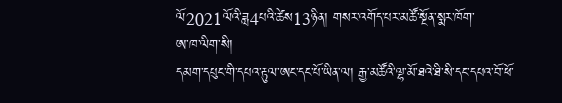ལོ2021ལོའི་ཟླ4པའི་ཚེས13ཉིན། གསར་འགོད་པར་མཚོ་སྔོན་སྨར་ཁོག་
ཨ་ཁ་ལིག་སི།
དམག་དཔུང་གི་དཔའ་རྟུལ་ཨང་དང་པོ་ཡིན་ལ། རྒྱ་མཚོའི་ལྷ་མོ་ཐའེ་ཐི་སི་དང་དཔའ་བོ་ཕོ་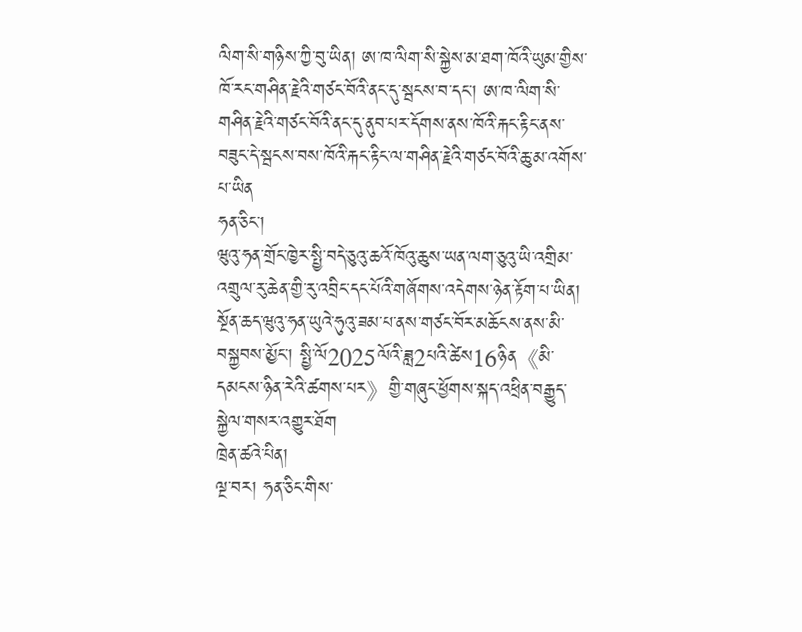ལིག་སི་གཉིས་ཀྱི་བུ་ཡིན། ཨ་ཁ་ལིག་སི་སྐྱེས་མ་ཐག་ཁོའི་ཡུམ་གྱིས་ཁོ་རང་གཤིན་རྗེའི་གཙང་བོའི་ནང་དུ་སྦངས་བ་དང་། ཨ་ཁ་ལིག་སི་གཤིན་རྗེའི་གཙང་བོའི་ནང་དུ་ནུབ་པར་དོགས་ནས་ཁོའི་རྐང་རྟིང་ནས་བཟུང་དེ་སྦངས་བས་ཁོའི་རྐང་རྟིང་ལ་གཤིན་རྗེའི་གཙང་བོའི་ཆུ་མ་འགོས་པ་ཡིན
ཧན་ཅིང་།
ཝུའུ་ཧན་གྲོང་ཁྱེར་སྤྱི་བདེ་ཅུའུ་ཆའོ་ཁོའུ་ཆུས་ཡན་ལག་ཅུའུ་ཡི་འགྲིམ་འགྲུལ་རུ་ཆེན་གྱི་རུ་འབྲིང་དང་པོའི་གཞོགས་འདེགས་ཉེན་རྟོག་པ་ཡིན། སྔོན་ཆད་ཝུའུ་ཧན་ཡུའེ་ཧུའུ་ཟམ་པ་ནས་གཙང་བོར་མཆོངས་ནས་མི་བསྐྱབས་མྱོང་། སྤྱི་ལོ2025ལོའི་ཟླ2པའི་ཚེས16ཉིན《མི་དམངས་ཉིན་རེའི་ཚགས་པར》གྱི་གཞུང་ཕྱོགས་སྐད་འཕྲིན་བརྒྱུད་སྐྱེལ་གསར་འགྱུར་ཐོག
ཁྲེན་ཚའེ་པིན།
ལྔ་བར། ཧན་ཅིང་གིས་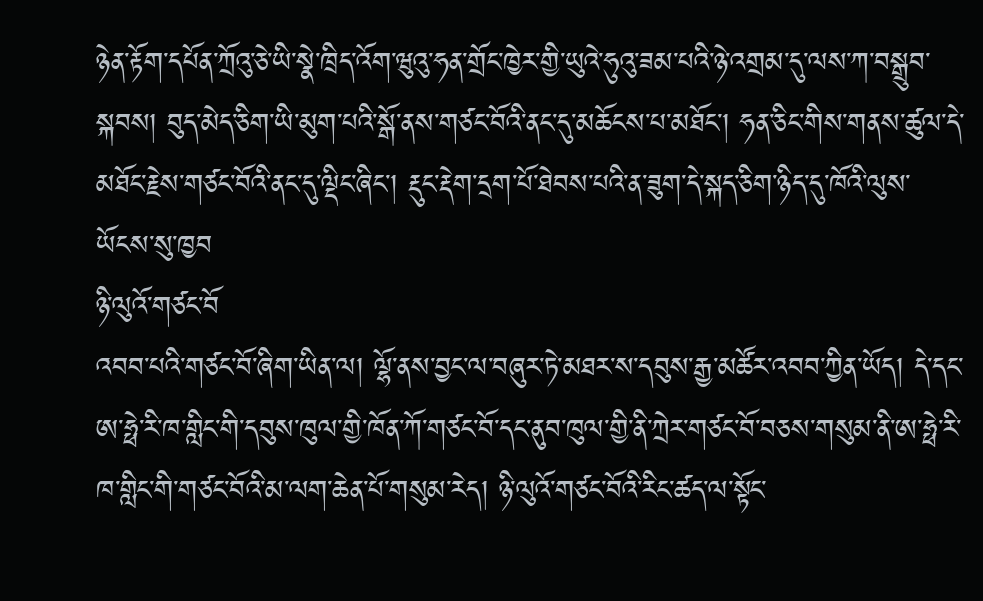ཉེན་རྟོག་དཔོན་ཀྲོའུ་ཅེ་ཡི་སྣེ་ཁྲིད་འོག་ཝུའུ་ཧན་གྲོང་ཁྱེར་གྱི་ཡུའེ་ཧུའུ་ཟམ་པའི་ཉེ་འགྲམ་དུ་ལས་ཀ་བསྒྲུབ་སྐབས། བུད་མེད་ཅིག་ཡི་མུག་པའི་སྒོ་ནས་གཙང་བོའི་ནང་དུ་མཆོངས་པ་མཐོང་། ཧན་ཅིང་གིས་གནས་ཚུལ་དེ་མཐོང་རྗེས་གཙང་བོའི་ནང་དུ་ལྡིང་ཞིང་། རྡུང་རྡེག་དྲག་པོ་ཐེབས་པའི་ན་ཟུག་དེ་སྐད་ཅིག་ཉིད་དུ་ཁོའི་ལུས་ཡོངས་སུ་ཁྱབ
ཉི་ལུའོ་གཙང་བོ
འབབ་པའི་གཙང་བོ་ཞིག་ཡིན་ལ། ལྷོ་ནས་བྱང་ལ་བཞུར་ཏེ་མཐར་ས་དབུས་རྒྱ་མཚོར་འབབ་ཀྱིན་ཡོད། དེ་དང་ཨ་ཧྥེ་རི་ཁ་གླིང་གི་དབུས་ཁུལ་གྱི་ཁོན་ཀོ་གཙང་བོ་དང་ནུབ་ཁུལ་གྱི་ནི་ཀྲེར་གཙང་བོ་བཅས་གསུམ་ནི་ཨ་ཧྥེ་རི་ཁ་གླིང་གི་གཙང་བོའི་མ་ལག་ཆེན་པོ་གསུམ་རེད། ཉི་ལུའོ་གཙང་བོའི་རིང་ཚད་ལ་སྟོང་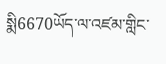སྨི6670ཡོད་ལ་འཛམ་གླིང་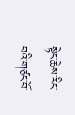སྟེང་ཆེས་རིང་བའི་གཙང་བོ་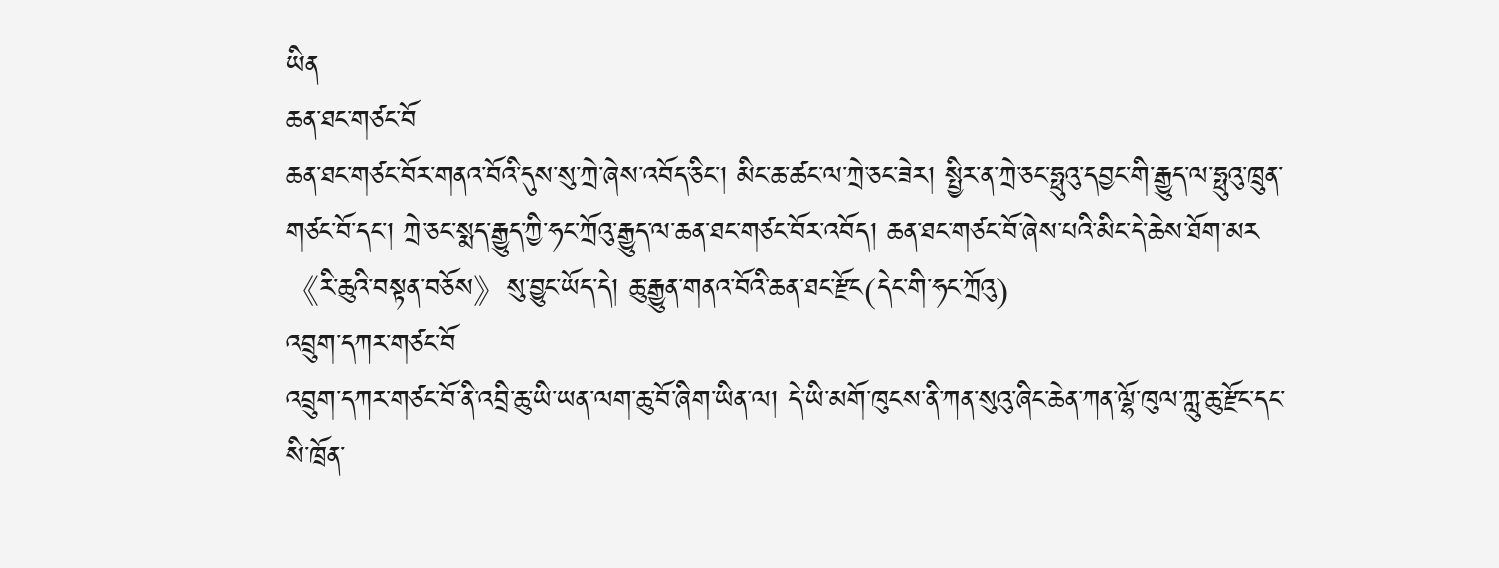ཡིན
ཆན་ཐང་གཙང་བོ
ཆན་ཐང་གཙང་བོར་གནའ་བོའི་དུས་སུ་ཀྲེ་ཞེས་འབོད་ཅིང་། མིང་ཆ་ཚང་ལ་ཀྲེ་ཅང་ཟེར། སྤྱིར་ན་ཀྲེ་ཅང་ཧྥུའུ་དབྱང་གི་རྒྱུད་ལ་ཧྥུའུ་ཁྲུན་གཙང་བོ་དང་། ཀྲེ་ཅང་སྨད་རྒྱུད་ཀྱི་ཧང་ཀྲོའུ་རྒྱུད་ལ་ཆན་ཐང་གཙང་བོར་འབོད། ཆན་ཐང་གཙང་བོ་ཞེས་པའི་མིང་དེ་ཆེས་ཐོག་མར《རི་ཆུའི་བསྟན་བཅོས》སུ་བྱུང་ཡོད་དེ། ཆུ་རྒྱུན་གནའ་བོའི་ཆན་ཐང་རྫོང(དེང་གི་ཧང་ཀྲོའུ)
འབྲུག་དཀར་གཙང་བོ
འབྲུག་དཀར་གཙང་བོ་ནི་འབྲི་ཆུ་ཡི་ཡན་ལག་ཆུ་བོ་ཞིག་ཡིན་ལ། དེ་ཡི་མགོ་ཁུངས་ནི་ཀན་སུའུ་ཞིང་ཆེན་ཀན་ལྷོ་ཁུལ་ཀླུ་ཆུ་རྫོང་དང་སི་ཁྲོན་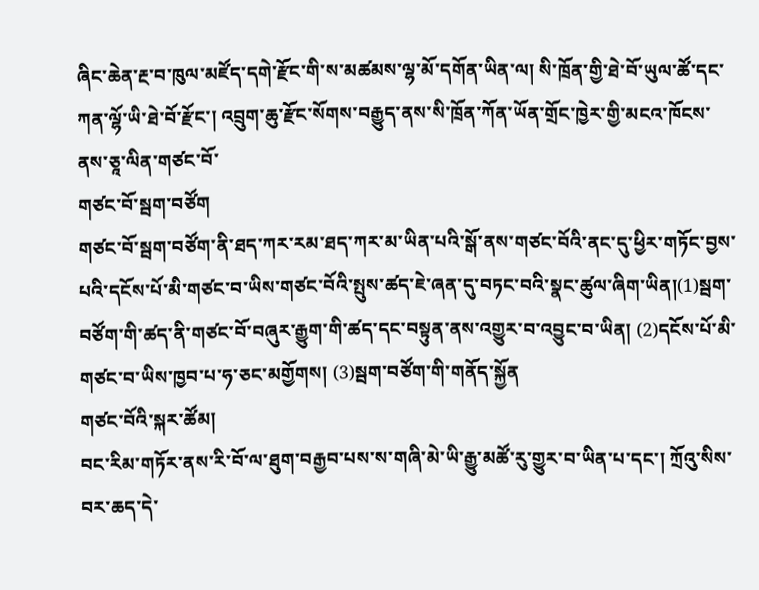ཞིང་ཆེན་རྔ་བ་ཁུལ་མཛོད་དགེ་རྫོང་གི་ས་མཚམས་ལྷ་མོ་དགོན་ཡིན་ལ། སི་ཁྲོན་གྱི་ཐེ་བོ་ཡུལ་ཚོ་དང་ཀན་ལྷོ་ཡི་ཐེ་བོ་རྫོང་། འབྲུག་ཆུ་རྫོང་སོགས་བརྒྱུད་ནས་སི་ཁྲོན་ཀོན་ཡོན་གྲོང་ཁྱེར་གྱི་མངའ་ཁོངས་ནས་ཅཱ་ལིན་གཙང་བོ་
གཙང་བོ་སྦག་བཙོག
གཙང་བོ་སྦག་བཙོག་ནི་ཐད་ཀར་རམ་ཐད་ཀར་མ་ཡིན་པའི་སྒོ་ནས་གཙང་བོའི་ནང་དུ་ཕྱིར་གཏོང་བྱས་པའི་དངོས་པོ་མི་གཙང་བ་ཡིས་གཙང་བོའི་སྤུས་ཚད་ཇེ་ཞན་དུ་བཏང་བའི་སྣང་ཚུལ་ཞིག་ཡིན།(1)སྦག་བཙོག་གི་ཚད་ནི་གཙང་བོ་བཞུར་རྒྱུག་གི་ཚད་དང་བསྟུན་ནས་འགྱུར་བ་འབྱུང་བ་ཡིན། (2)དངོས་པོ་མི་གཙང་བ་ཡིས་ཁྱབ་པ་ཧ་ཅང་མགྱོགས། (3)སྦག་བཙོག་གི་གནོད་སྐྱོན
གཙང་བོའི་སྐར་ཚོམ།
བང་རིམ་གཏོར་ནས་རི་བོ་ལ་ཐུག་བརྒྱབ་པས་ས་གཞི་མེ་ཡི་རྒྱུ་མཚོ་རུ་གྱུར་བ་ཡིན་པ་དང་། ཀྲོའུ་སིས་བར་ཆད་དེ་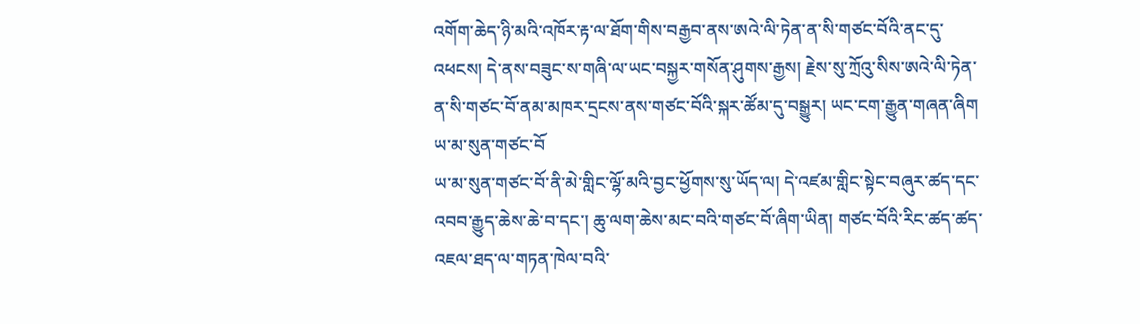འགོག་ཆེད་ཉི་མའི་འཁོར་རྟ་ལ་ཐོག་གིས་བརྒྱབ་ནས་ཨའེ་ལི་ཏེན་ན་སི་གཙང་བོའི་ནང་དུ་འཕངས། དེ་ནས་བཟུང་ས་གཞི་ལ་ཡང་བསྐྱར་གསོན་ཤུགས་རྒྱས། རྗེས་སུ་ཀྲོའུ་སིས་ཨའེ་ལི་ཏེན་ན་སི་གཙང་བོ་ནམ་མཁར་དྲངས་ནས་གཙང་བོའི་སྐར་ཚོམ་དུ་བསྒྱུར། ཡང་ངག་རྒྱུན་གཞན་ཞིག
ཡ་མ་སུན་གཙང་བོ
ཡ་མ་སུན་གཙང་བོ་ནི་མེ་གླིང་ལྷོ་མའི་བྱང་ཕྱོགས་སུ་ཡོད་ལ། དེ་འཛམ་གླིང་སྟེང་བཞུར་ཚད་དང་འབབ་རྒྱུད་ཆེས་ཆེ་བ་དང་། ཆུ་ལག་ཆེས་མང་བའི་གཙང་བོ་ཞིག་ཡིན། གཙང་བོའི་རིང་ཚད་ཚད་འཇལ་ཐད་ལ་གཏན་ཁེལ་བའི་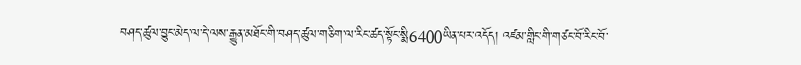བཤད་ཚུལ་བྱུང་མེད་ལ་དེ་ལས་རྒྱུན་མཐོང་གི་བཤད་ཚུལ་གཅིག་ལ་རིང་ཚད་སྟོང་སྨི6400ཡིན་པར་འདོད། འཛམ་གླིང་གི་གཙང་བོ་རིང་བོ་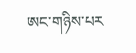ཨང་གཉིས་པར